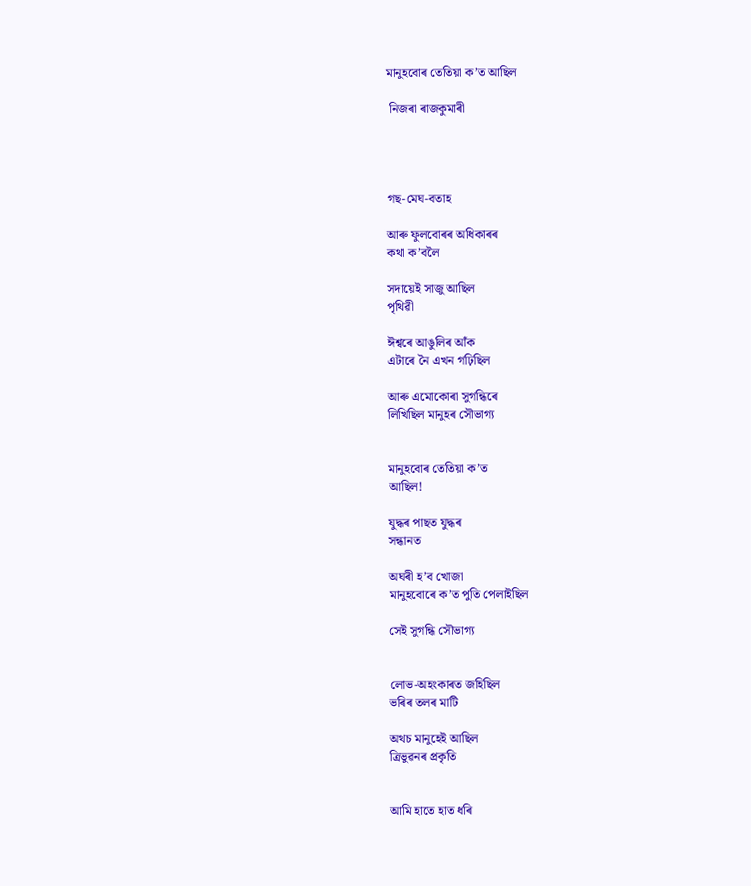মানুহবোৰ তেতিয়া ক’ত আছিল

 নিজৰা ৰাজকুমাৰী




গছ-মেঘ-বতাহ

আৰু ফুলবোৰৰ অধিকাৰৰ
কথা ক’বলৈ

সদায়েই সাজু আছিল
পৃথিৱী

ঈশ্বৰে আঙুলিৰ আঁক
এটাৰে নৈ এখন গঢ়িছিল

আৰু এমোকোৰা সুগন্ধিৰে
লিখিছিল মানুহৰ সৌভাগ্য


মানুহবোৰ তেতিয়া ক’ত
আছিল!

যুদ্ধৰ পাছত যুদ্ধৰ
সন্ধানত

অঘৰী হ’ব খোজা
মানুহবোৰে ক’ত পুতি পেলাইছিল

সেই সুগন্ধি সৌভাগ্য


লোভ-অহংকাৰত জহিছিল
ভৰিৰ তলৰ মাটি

অথচ মানুহেই আছিল
ত্ৰিভুৱনৰ প্ৰকৃতি


আমি হাতে হাত ধৰি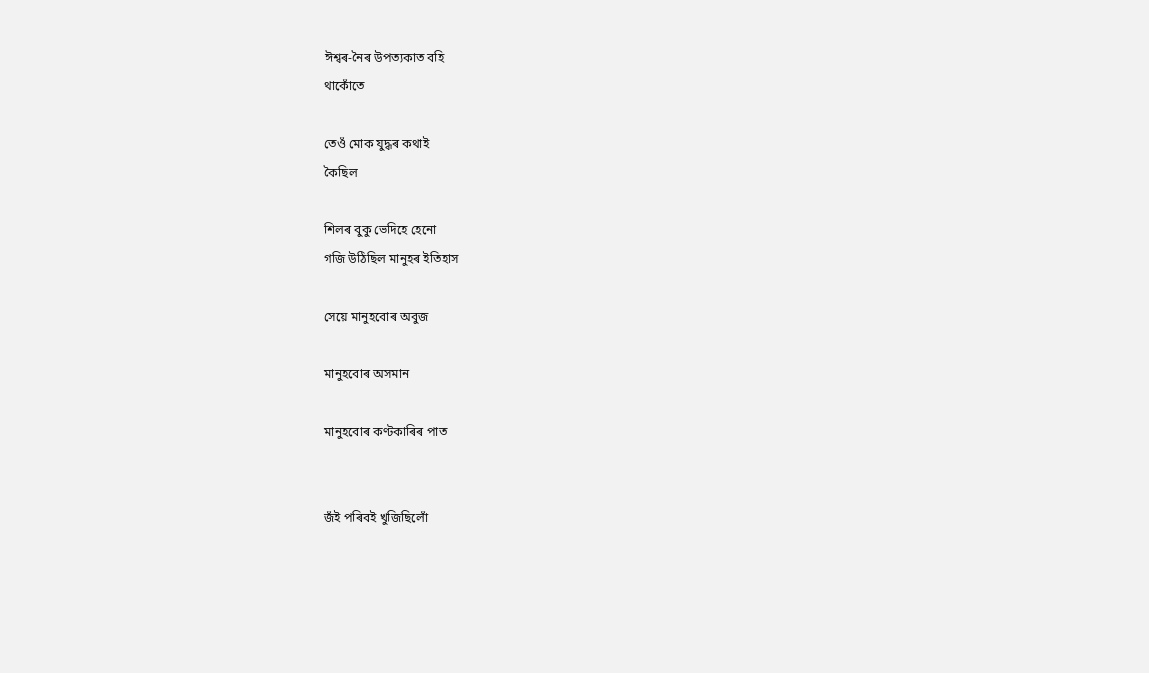ঈশ্বৰ-নৈৰ উপত্যকাত বহি
থাকোঁতে

তেওঁ মোক যুদ্ধৰ কথাই
কৈছিল

শিলৰ বুকু ভেদিহে হেনো
গজি উঠিছিল মানুহৰ ইতিহাস

সেয়ে মানুহবোৰ অবুজ

মানুহবোৰ অসমান

মানুহবোৰ কণ্টকাৰিৰ পাত


জঁই পৰিবই খুজিছিলোঁ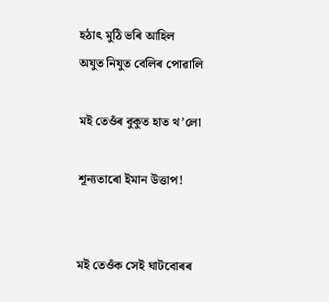হঠাৎ মুঠি ভৰি আহিল
অযুত নিযুত বেলিৰ পোৱালি

মই তেওঁৰ বুকুত হাত থ’লো

শূন্যতাৰো ইমান উত্তাপ!


মই তেওঁক সেই ঘাটবোৰৰ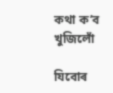কথা ক’ব খুজিলোঁ

যিবোৰ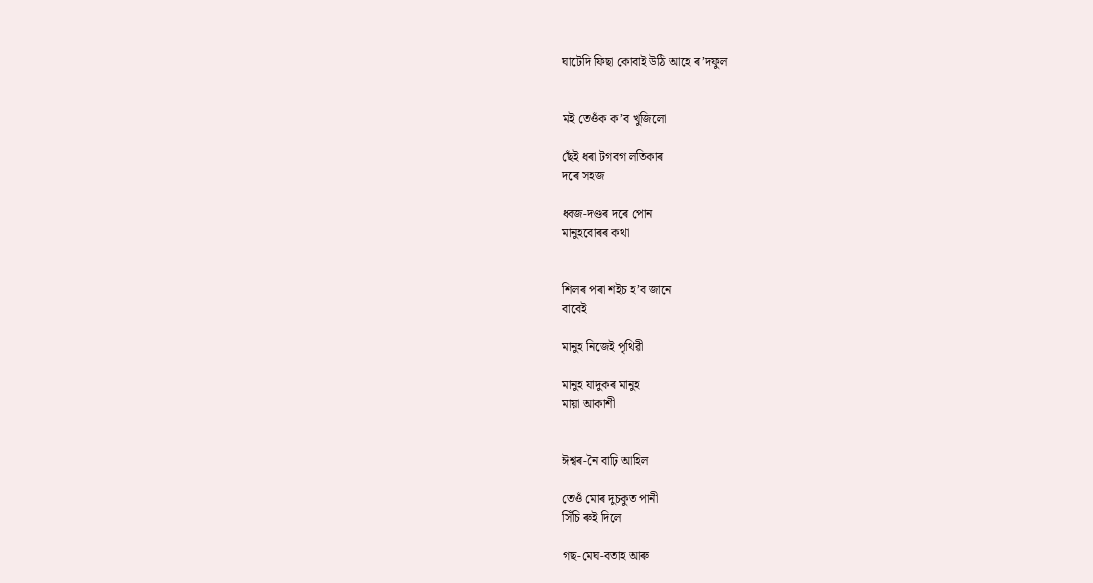ঘাটেদি ফিছা কোবাই উঠি আহে ৰ’দফুল


মই তেওঁক ক’ব খুজিলো

ছেঁই ধৰা টগবগ লতিকাৰ
দৰে সহজ

ধ্বজ-দণ্ডৰ দৰে পোন
মানুহবোৰৰ কথা


শিলৰ পৰা শইচ হ’ব জানে
বাবেই

মানুহ নিজেই পৃথিৱী

মানুহ যাদুকৰ মানুহ
মায়া আকাশী


ঈশ্বৰ-নৈ বাঢ়ি আহিল

তেওঁ মোৰ দুচকুত পানী
সিঁচি ৰুই দিলে

গছ-মেঘ-বতাহ আৰু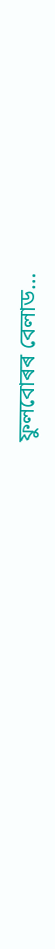ফুলবোৰৰ বেলাড…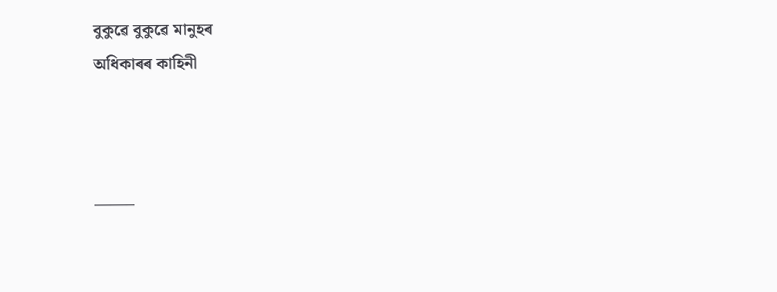বুকুৱে বুকুৱে মানুহৰ
অধিকাৰৰ কাহিনী



——–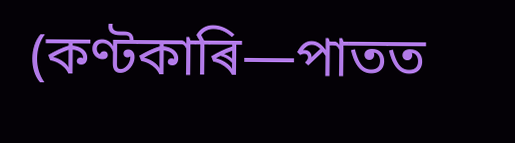(কণ্টকাৰি—পাতত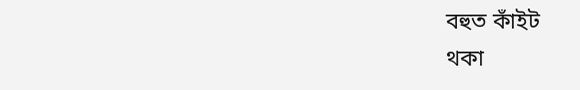বহুত কাঁইট
থকা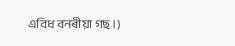এবিধ বনৰীয়া গছ ।)